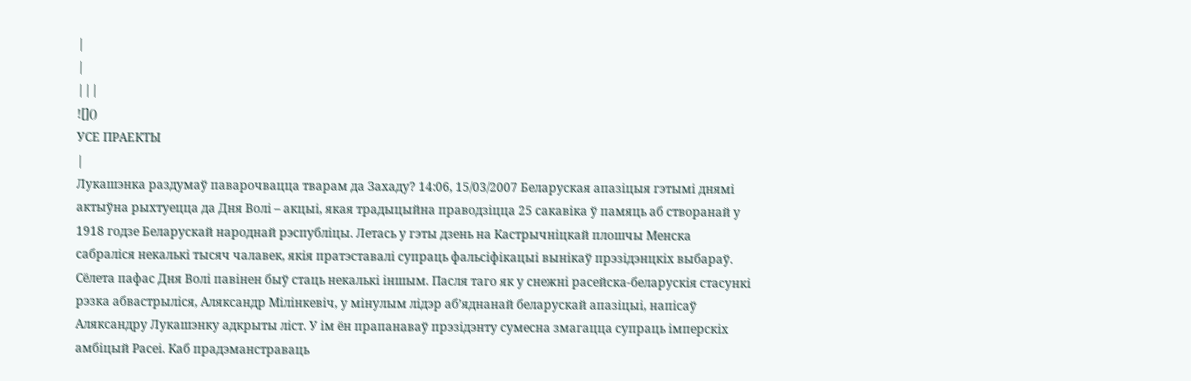|
|
|||
![]()
УСЕ ПРАЕКТЫ
|
Лукашэнка раздумаў паварочвацца тварам да Захаду? 14:06, 15/03/2007 Беларуская апазіцыя гэтымі днямі актыўна рыхтуецца да Дня Волі – акцыі, якая традыцыйна праводзіцца 25 сакавіка ў памяць аб створанай у 1918 годзе Беларускай народнай рэспубліцы. Летась у гэты дзень на Кастрычніцкай плошчы Менска сабраліся некалькі тысяч чалавек, якія пратэставалі супраць фальсіфікацыі вынікаў прэзідэнцкіх выбараў. Сёлета пафас Дня Волі павінен быў стаць некалькі іншым. Пасля таго як у снежні расейска-беларускія стасункі рэзка абвастрыліся, Аляксандр Мілінкевіч, у мінулым лідэр аб’яднанай беларускай апазіцыі, напісаў Аляксандру Лукашэнку адкрыты ліст. У ім ён прапанаваў прэзідэнту сумесна змагацца супраць імперскіх амбіцый Расеі. Каб прадэманстраваць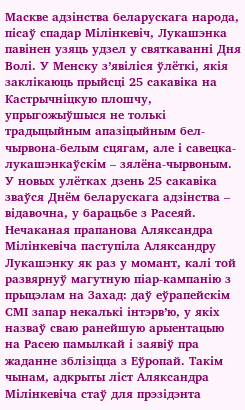Маскве адзінства беларускага народа, пісаў спадар Мілінкевіч, Лукашэнка павінен узяць удзел у святкаванні Дня Волі. У Менску з’явіліся ўлёткі, якія заклікаюць прыйсці 25 сакавіка на Кастрычніцкую плошчу, упрыгожыўшыся не толькі традыцыйным апазіцыйным бел-чырвона-белым сцягам, але і савецка-лукашэнкаўскім – зялёна-чырвоным. У новых улётках дзень 25 сакавіка зваўся Днём беларускага адзінства – відавочна, у барацьбе з Расеяй. Нечаканая прапанова Аляксандра Мілінкевіча паступіла Аляксандру Лукашэнку як раз у момант, калі той развярнуў магутную піар-кампанію з прыцэлам на Захад: даў еўрапейскім СМІ запар некалькі інтэрв’ю, у якіх назваў сваю ранейшую арыентацыю на Расею памылкай і заявіў пра жаданне зблізіцца з Еўропай. Такім чынам, адкрыты ліст Аляксандра Мілінкевіча стаў для прэзідэнта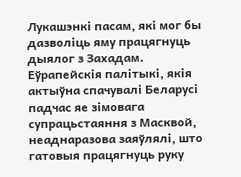Лукашэнкі пасам, які мог бы дазволіць яму працягнуць дыялог з Захадам. Еўрапейскія палітыкі, якія актыўна спачувалі Беларусі падчас яе зімовага супрацьстаяння з Масквой, неаднаразова заяўлялі, што гатовыя працягнуць руку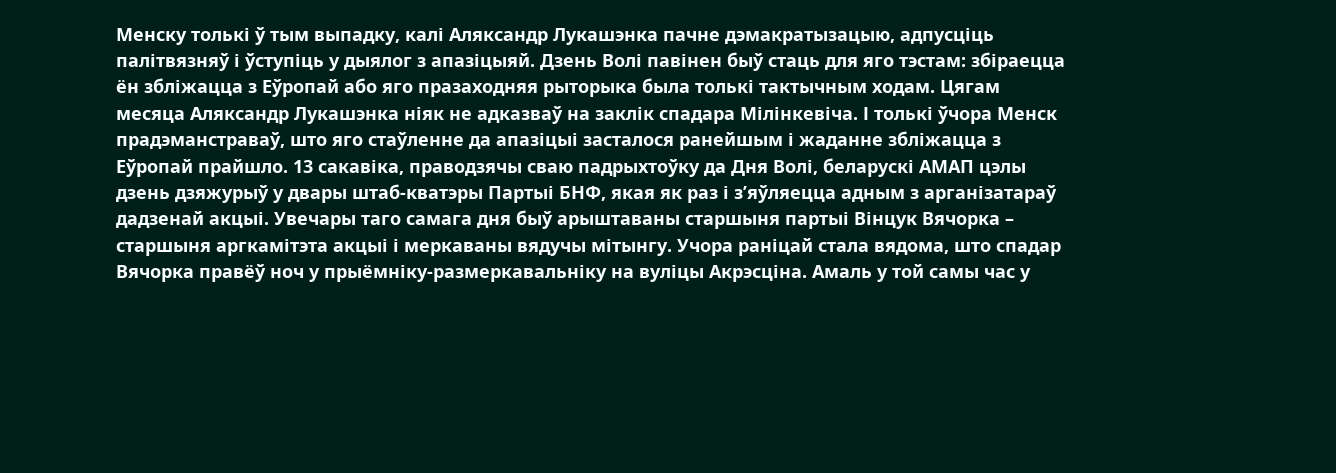Менску толькі ў тым выпадку, калі Аляксандр Лукашэнка пачне дэмакратызацыю, адпусціць палітвязняў і ўступіць у дыялог з апазіцыяй. Дзень Волі павінен быў стаць для яго тэстам: збіраецца ён збліжацца з Еўропай або яго празаходняя рыторыка была толькі тактычным ходам. Цягам месяца Аляксандр Лукашэнка ніяк не адказваў на заклік спадара Мілінкевіча. І толькі ўчора Менск прадэманстраваў, што яго стаўленне да апазіцыі засталося ранейшым і жаданне збліжацца з Еўропай прайшло. 13 сакавіка, праводзячы сваю падрыхтоўку да Дня Волі, беларускі АМАП цэлы дзень дзяжурыў у двары штаб-кватэры Партыі БНФ, якая як раз і з’яўляецца адным з арганізатараў дадзенай акцыі. Увечары таго самага дня быў арыштаваны старшыня партыі Вінцук Вячорка – старшыня аргкамітэта акцыі і меркаваны вядучы мітынгу. Учора раніцай стала вядома, што спадар Вячорка правёў ноч у прыёмніку-размеркавальніку на вуліцы Акрэсціна. Амаль у той самы час у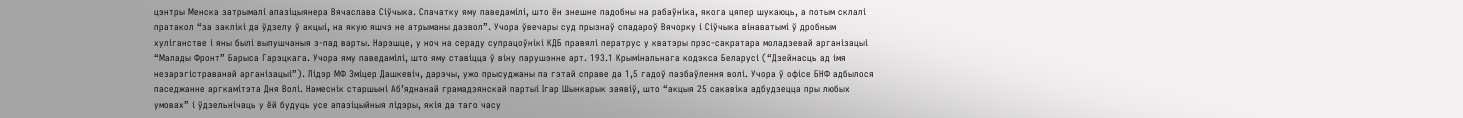цэнтры Менска затрымалі апазіцыянера Вячаслава Сіўчыка. Спачатку яму паведамілі, што ён знешне падобны на рабаўніка, якога цяпер шукаюць, а потым склалі пратакол “за заклікі да ўдзелу ў акцыі, на якую яшчэ не атрыманы дазвол”. Учора ўвечары суд прызнаў спадароў Вячорку і Сіўчыка вінаватымі ў дробным хуліганстве і яны былі выпушчаныя з-пад варты. Нарэшце, у ноч на сераду супрацоўнікі КДБ правялі ператрус у кватэры прэс-сакратара моладзевай арганізацыі “Малады Фронт” Барыса Гарэцкага. Учора яму паведамілі, што яму ставіцца ў віну парушэнне арт. 193.1 Крымінальнага кодэкса Беларусі (“Дзейнасць ад імя незарэгістраванай арганізацыі”). Лідэр МФ Зміцер Дашкевіч, дарэчы, ужо прысуджаны па гэтай справе да 1,5 гадоў пазбаўлення волі. Учора ў офісе БНФ адбылося паседжанне аргкамітэта Дня Волі. Намеснік старшыні Аб’яднанай грамадзянскай партыі Ігар Шынкарык заявіў, што “акцыя 25 сакавіка адбудзецца пры любых умовах” і ўдзельнічаць у ёй будуць усе апазіцыйныя лідэры, якія да таго часу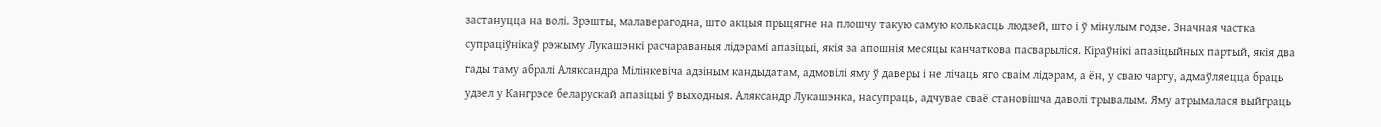застануцца на волі. Зрэшты, малаверагодна, што акцыя прыцягне на плошчу такую самую колькасць людзей, што і ў мінулым годзе. Значная частка супраціўнікаў рэжыму Лукашэнкі расчараваныя лідэрамі апазіцыі, якія за апошнія месяцы канчаткова пасварыліся. Кіраўнікі апазіцыйных партый, якія два гады таму абралі Аляксандра Мілінкевіча адзіным кандыдатам, адмовілі яму ў даверы і не лічаць яго сваім лідэрам, а ён, у сваю чаргу, адмаўляецца браць удзел у Кангрэсе беларускай апазіцыі ў выходныя. Аляксандр Лукашэнка, насупраць, адчувае сваё становішча даволі трывалым. Яму атрымалася выйграць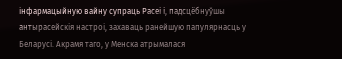інфармацыйную вайну супраць Расеі і, падсцёбнуўшы антырасейскія настроі, захаваць ранейшую папулярнасць у Беларусі. Акрамя таго, у Менска атрымалася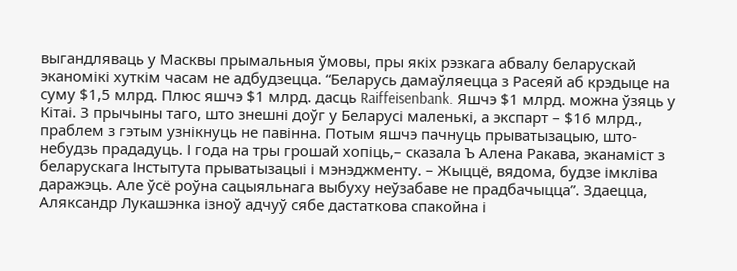выгандляваць у Масквы прымальныя ўмовы, пры якіх рэзкага абвалу беларускай эканомікі хуткім часам не адбудзецца. “Беларусь дамаўляецца з Расеяй аб крэдыце на суму $1,5 млрд. Плюс яшчэ $1 млрд. дасць Raiffeisenbank. Яшчэ $1 млрд. можна ўзяць у Кітаі. З прычыны таго, што знешні доўг у Беларусі маленькі, а экспарт – $16 млрд., праблем з гэтым узнікнуць не павінна. Потым яшчэ пачнуць прыватызацыю, што-небудзь прададуць. І года на тры грошай хопіць,– сказала Ъ Алена Ракава, эканаміст з беларускага Інстытута прыватызацыі і мэнэджменту. – Жыццё, вядома, будзе імкліва даражэць. Але ўсё роўна сацыяльнага выбуху неўзабаве не прадбачыцца”. Здаецца, Аляксандр Лукашэнка ізноў адчуў сябе дастаткова спакойна і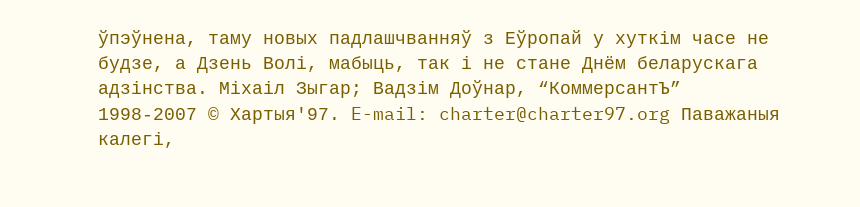ўпэўнена, таму новых падлашчванняў з Еўропай у хуткім часе не будзе, а Дзень Волі, мабыць, так і не стане Днём беларускага адзінства. Міхаіл Зыгар; Вадзім Доўнар, “КоммерсантЪ”
1998-2007 © Хартыя'97. E-mail: charter@charter97.org Паважаныя кaлегi,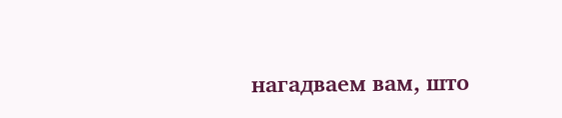нагадваем вам, што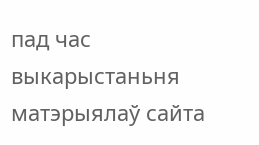пад час выкарыстаньня матэрыялаў сайта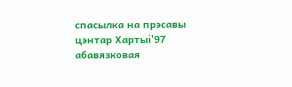спасылка на прэсавы цэнтар Хартыi'97 абавязковая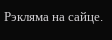Рэкляма на сайце.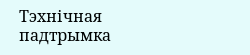Тэхнічная падтрымка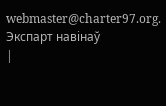webmaster@charter97.org. Экспарт навiнаў
|